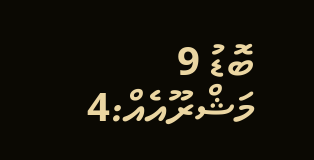ބޮޑު 9 މަޝްރޫއެއް:4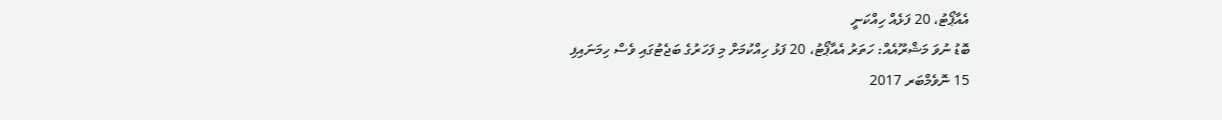އެއާޕޯޓު، 20 ފަޅެއް ހިއްކަނީ
ބޮޑު ނުވަ މަޝްރޫއެއް: ހަތަރު އެއާޕޯޓު، 20 ފަޅު ހިއްކުމަށް މި ފަހަރުގެ ބަޖެޓުގައި ވެސް ހިމަނައިފި
15 ނޮވެމްބަރ 2017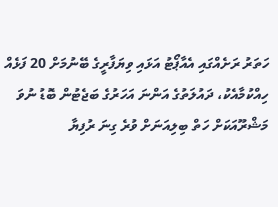ހަތަރު ރަށެއްގައި އެއާޕޯޓު އަޅައި ވިޔަފާރީގެ ބޭނުމަށް 20 ފަޅެއް ހިއްކުމާއެކު، ދައުލަތުގެ އަންނަ އަހަރުގެ ބަޖެޓުން ބޮޑު ނުވަ މަޝްރޫއަކަށް ހަތް ބިލިއަނަށް ވުރެ ގިނަ ރުފިޔާ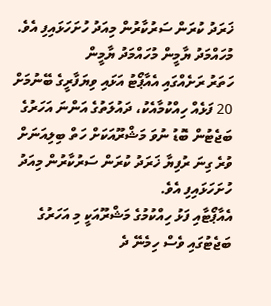ޚަރަދު ކުރަން ސަރުކާރުން މިއަދު ހުށަހަޅައިފި އެވެ.
މުހައްމަދު ޔާމީން މުހައްމަދު ޔާމީން
ހަތަރު ރަށެއްގައި އެއާޕޯޓު އަޅައި ވިޔަފާރީގެ ބޭނުމަށް 20 ފަޅެއް ހިއްކުމާއެކު، ދައުލަތުގެ އަންނަ އަހަރުގެ ބަޖެޓުން ބޮޑު ނުވަ މަޝްރޫއަކަށް ހަތް ބިލިއަނަށް ވުރެ ގިނަ ރުފިޔާ ޚަރަދު ކުރަން ސަރުކާރުން މިއަދު ހުށަހަޅައިފި އެވެ.
އެއާޕޯޓާއި ފަޅު ހިއްކުމުގެ މަޝްރޫއަކީ މި އަހަރުގެ ބަޖެޓުގައި ވެސް ހިމެނޭ ދެ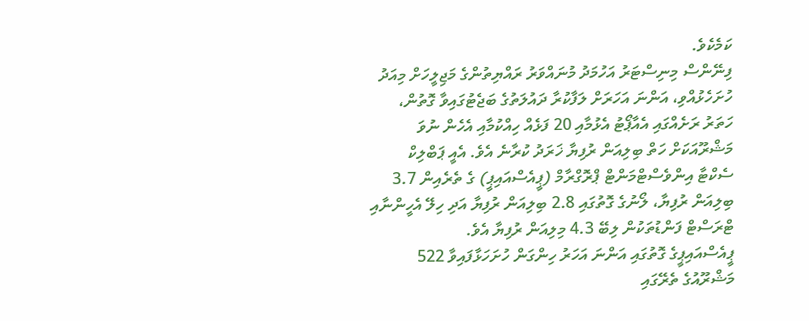ކަމެކެވެ.
ފިނޭންސް މިނިސްޓަރު އަހުމަދު މުނައްވަރު ރައްޔިތުންގެ މަޖިލީހަށް މިއަދު ހުށަހެޅުއްވި، އަންނަ އަހަރަށް ލަފާކުރާ ދައުލަތުގެ ބަޖެޓުގައިވާ ގޮތުން، ހަތަރު ރަށެއްގައި އެއާޕޯޓު އެޅުމާއި 20 ފަޅެއް ހިއްކުމާއި އެހެން ނުވަ މަޝްރޫއަކަށް ހަތް ބިލިއަން ރުފިޔާ ޚަރަދު ކުރާނެ އެވެ. އެއީ ޕަބްލިކް ސެކްޓާ އިންވެސްޓްމަންޓް ޕްރޮގްރާމް (ޕީއެސްއައިޕީ) ގެ ތެރެއިން 3.7 ބިލިއަން ރުފިޔާ، ލޯނުގެ ގޮތުގައި 2.8 ބިލިއަން ރުފިޔާ އަދި ހިލޭ އެހީންނާއި ޓްރަސްޓް ފަންޑުތަކުން ލިބޭ 4.3 މިލިއަން ރުފިޔާ އެވެ.
ޕީއެސްއައިޕީގެ ގޮތުގައި އަންނަ އަހަރު ހިންގަން ހުށަހަޅާފައިވާ 522 މަޝްރޫއުގެ ތެރޭގައި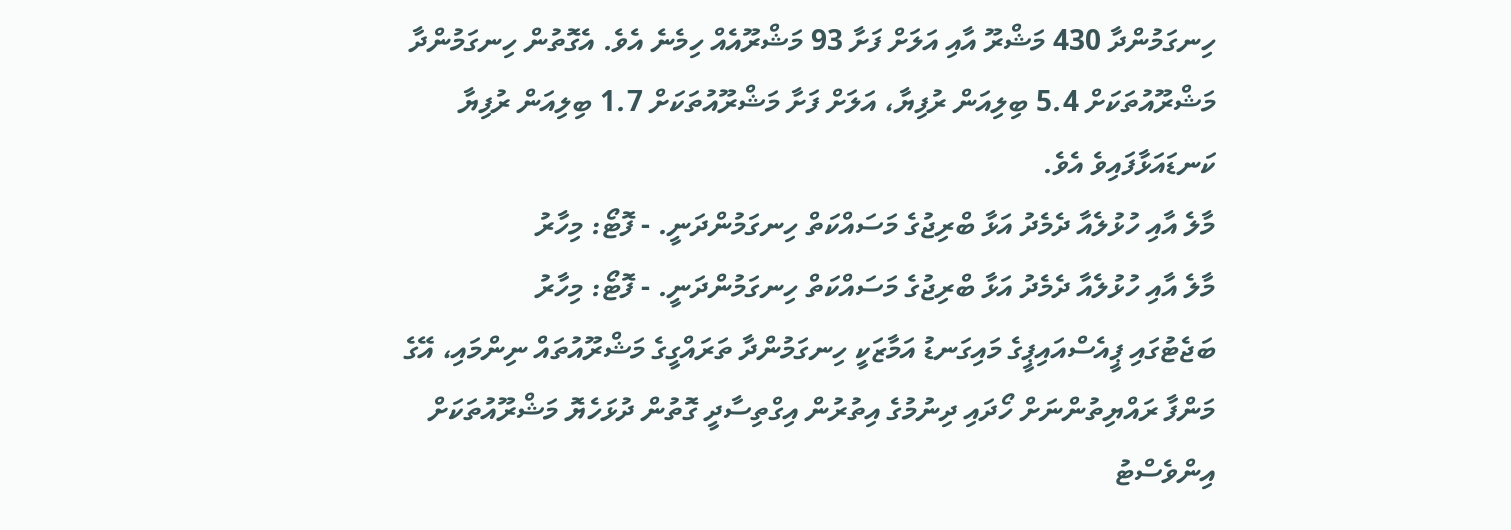ހިނގަމުންދާ 430 މަޝްރޫ އާއި އަލަށް ފަށާ 93 މަޝްރޫއެއް ހިމެނެ އެވެ. އެގޮތުން ހިނގަމުންދާ މަޝްރޫއުތަކަށް 5.4 ބިލިއަން ރުފިޔާ، އަލަށް ފަށާ މަޝްރޫއުތަކަށް 1.7 ބިލިއަން ރުފިޔާ ކަނޑައަޅާފައިވެ އެވެ.
މާލެ އާއި ހުޅުލެއާ ދެމެދު އަޅާ ބްރިޖުގެ މަސައްކަތް ހިނގަމުންދަނީ. - ފޮޓޯ: މިހާރު
މާލެ އާއި ހުޅުލެއާ ދެމެދު އަޅާ ބްރިޖުގެ މަސައްކަތް ހިނގަމުންދަނީ. - ފޮޓޯ: މިހާރު
ބަޖެޓުގައި ޕީއެސްއައިޕީގެ މައިގަނޑު އަމާޒަކީ ހިނގަމުންދާ ތަރައްގީގެ މަޝްރޫއުތައް ނިންމައި، އޭގެ މަންފާ ރައްޔިތުންނަށް ހޯދައި ދިނުމުގެ އިތުރުން އިގްތިސާދީ ގޮތުން ދުޅަހެޔޮ މަޝްރޫއުތަކަށް އިންވެސްޓު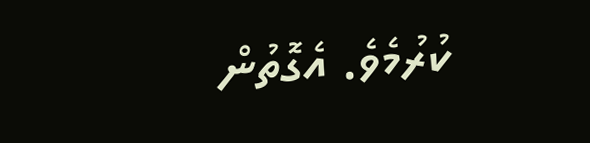ކުރުމެވެ. އެގޮތުން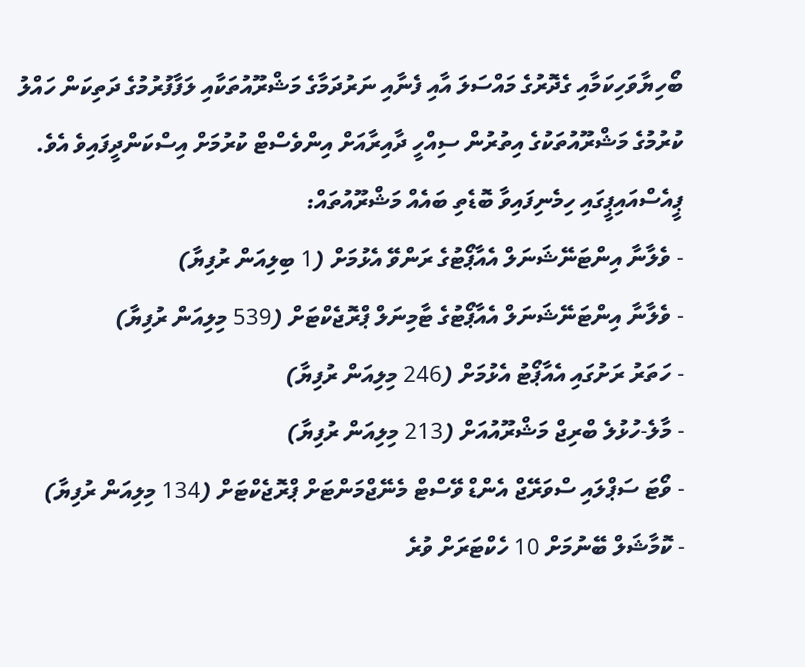ބޯހިޔާވަހިކަމާއި ގެދޮރުގެ މައްސަލަ އާއި ފެނާއި ނަރުދަމާގެ މަޝްރޫއުތަކާއި ލަފާފުރުމުގެ ދަތިކަން ހައްލު ކުރުމުގެ މަޝްރޫއުތަކުގެ އިތުރުން ސިއްހީ ދާއިރާއަށް އިންވެސްޓް ކުރުމަށް އިސްކަންދީފައިވެ އެވެ.
ޕީއެސްއައިޕީގައި ހިމެނިފައިވާ ބޮޑެތި ބައެއް މަޝްރޫއުތައް:
- ވެލާނާ އިންޓަނޭޝަނަލް އެއާޕޯޓުގެ ރަންވޭ އެޅުމަށް (1 ބިލިއަން ރުފިޔާ)
- ވެލާނާ އިންޓަނޭޝަނަލް އެއާޕޯޓުގެ ޓާމިނަލް ޕްރޮޖެކްޓަށް (539 މިލިއަން ރުފިޔާ)
- ހަތަރު ރަށުގައި އެއާޕޯޓު އެޅުމަށް (246 މިލިއަން ރުފިޔާ)
- މާލެ-ހުޅުލެ ބްރިޖް މަޝްރޫއުއަށް (213 މިލިއަން ރުފިޔާ)
- ވޯޓަ ސަޕްލައި ސްވަރޭޖް އެންޑް ވޭސްޓް މެނޭޖްމަންޓަށް ޕްރޮޖެކްޓަށް (134 މިލިއަން ރުފިޔާ)
- ކޮމާޝަލް ބޭނުމަށް 10 ހެކްޓަރަށް ވުރެ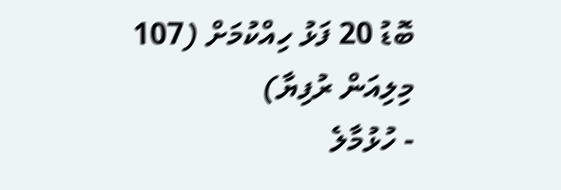ބޮޑު 20 ފަޅު ހިއްކުމަށް (107 މިލިއަން ރުފިޔާ)
- ހުޅުމާލެ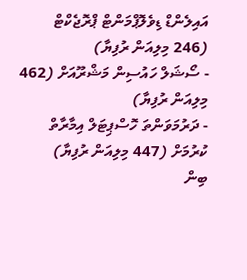އައިލެންޑް ޑިވެލޮޕްމަންޓް ޕްރޮޖެކްޓް (246 މިލިއަން ރުފިޔާ)
- ސޯޝަލް ހައުސިން މަޝްރޫއަށް (462 މިލިއަން ރުފިޔާ)
- ދަރުމަވަންތަ ހޮސްޕިޓަލް އިމާރާތް ކުރުމަށް (447 މިލިއަން ރުފިޔާ)
ބިން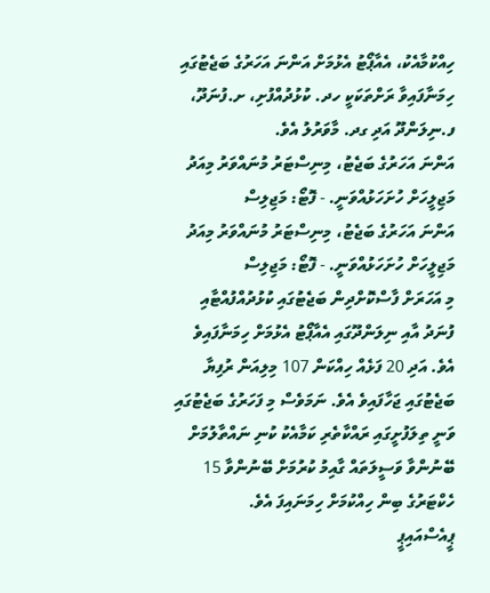ހިއްކުމާއެކު، އެއާޕޯޓު އެޅުމަށް އަންނަ އަހަރުގެ ބަޖެޓުގައި ހިމަނާފައިވާ ރަށްތަކަކީ ހދ. ކުޅުދުއްފުށި، ށ.ފުނަދޫ، ފ.ނިލަންދޫ އަދި ގދ. މާވަރުލު އެވެ.
އަންނަ އަހަރުގެ ބަޖެޓު، މިނިސްޓަރު މުނައްވަރު މިއަދު މަޖިލީހަށް ހުށަހަޅުއްވަނީ. - ފޮޓޯ: މަޖިލިސް
އަންނަ އަހަރުގެ ބަޖެޓު، މިނިސްޓަރު މުނައްވަރު މިއަދު މަޖިލީހަށް ހުށަހަޅުއްވަނީ. - ފޮޓޯ: މަޖިލިސް
މި އަހަރަށް ފާސްކޮށްދިން ބަޖެޓުގައި ކުޅުދުއްފުއްޓާއި ފުނަދު އާއި ނިލަންދޫގައި އެއާޕޯޓު އެޅުމަށް ހިމަނާފައިވެ އެވެ. އަދި 20 ފަޅެއް ހިއްކަން 107 މިލިއަން ރުފިޔާ ބަޖެޓުގައި ޖަހާފައިވެ އެވެ. ނަމަވެސް މި ފަހަރުގެ ބަޖެޓުގައި ވަނީ ތިލަފުށީގައި ރައްކާތެރި ކަމާއެކު ކުނި ނައްތާލުމަށް ބޭނުންވާ ވަސީލަތައް ގާއިމު ކުރުމަށް ބޭނުންވާ 15 ހެކްޓަރުގެ ބިން ހިއްކުމަށް ހިމަނައިފަ އެވެ.
ޕީއެސްއައިޕީ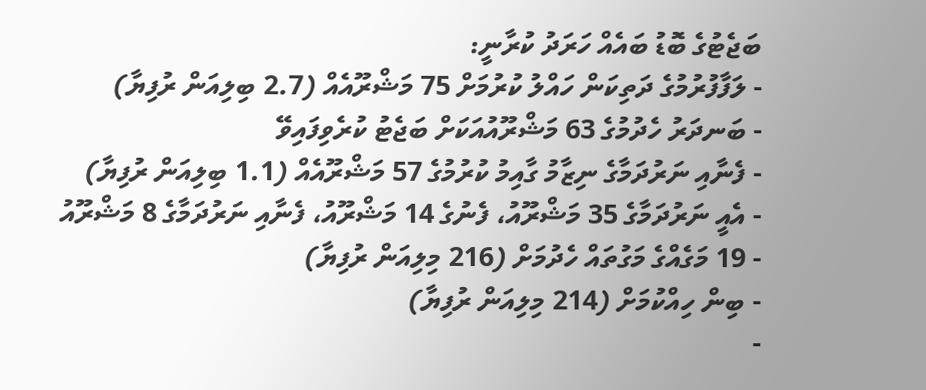ބަޖެޓުގެ ބޮޑު ބައެއް ހަރަދު ކުރާނީ:
- ލަފާފުރުމުގެ ދަތިކަން ހައްލު ކުރުމަށް 75 މަޝްރޫއެއް (2.7 ބިލިއަން ރުފިޔާ)
- ބަނދަރު ހެދުމުގެ 63 މަޝްރޫއުއަކަށް ބަޖެޓު ކުރެވިފައިވޭ
- ފެނާއި ނަރުދަމާގެ ނިޒާމު ގާއިމު ކުރުމުގެ 57 މަޝްރޫއެއް (1.1 ބިލިއަން ރުފިޔާ)
- އެއީ ނަރުދަމާގެ 35 މަޝްރޫއު، ފެނުގެ 14 މަޝްރޫއު، ފެނާއި ނަރުދަމާގެ 8 މަޝްރޫއު
- 19 މަގެއްގެ މަގުތައް ހެދުމަށް (216 މިލިއަން ރުފިޔާ)
- ބިން ހިއްކުމަށް (214 މިލިއަން ރުފިޔާ)
-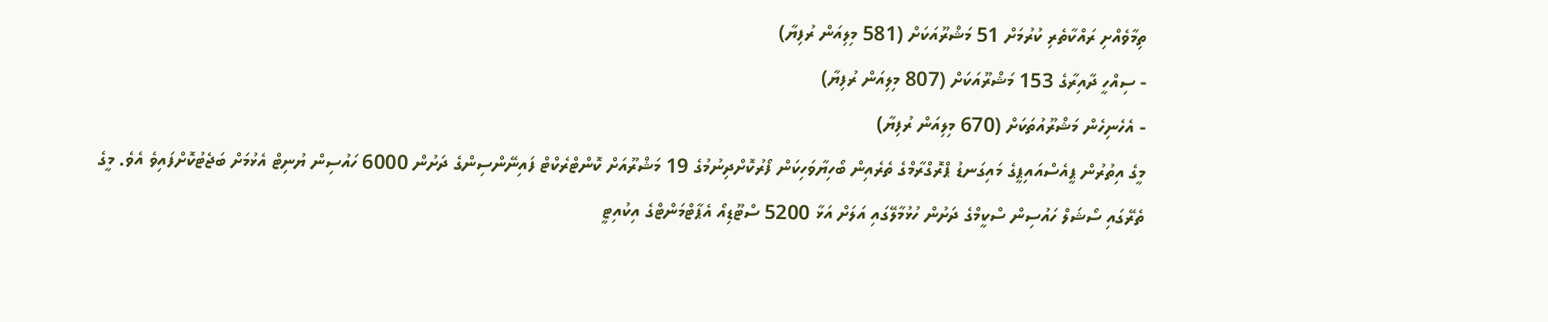ތިމާވެއްށި ރައްކާތެރި ކުރުމަށް 51 މަޝްރޫއަކަށް (581 މިލިއަން ރުފިޔާ)
- ސިއްހީ ދާއިރާގެ 153 މަޝްރޫއަކަށް (807 މިލިއަން ރުފިޔާ)
- އެހެނިހެން މަޝްރޫއުތަކަށް (670 މިލިއަން ރުފިޔާ)
މީގެ އިތުރުން ޕީއެސްއައިޕީގެ މައިގަނޑު ޕްރޮގްރާމްގެ ތެރެއިން ބޯހިޔާވަހިކަން ފޯރުކޮށްދިނުމުގެ 19 މަޝްރޫއަށް ކޮންޓްރެކްޓް ފައިނޭންސިންގެ ދަށުން 6000 ހައުސިން ޔުނިޓް އެޅުމަށް ބަޖެޓުކޮށްފައިވެ އެވެ. މީގެ ތެރޭގައި ސޯޝަލް ހައުސިން ސްކީމްގެ ދަށުން ހުޅުމާލޭގައި އަލަށް އަޅާ 5200 ސްޓޫޑިއޯ އެޕާޓްމަންޓްގެ އިކުއިޓީ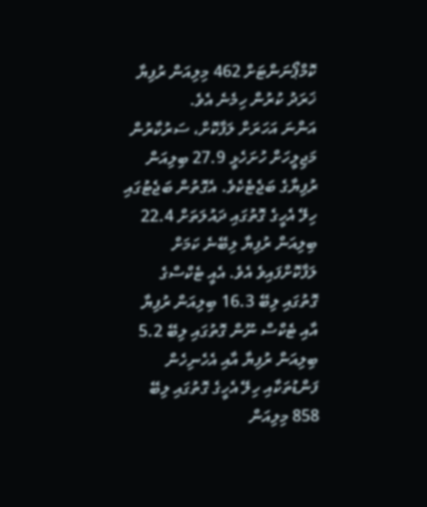ކޮމްޕޯނަންޓަށް 462 މިލިއަން ރުފިޔާ ޚަރަދު ކުރުން ހިމެނެ އެވެ.
އަންނަ އަހަރަށް ލަފާކޮށް، ސަރުކާރުން މަޖިލީހަށް ހުށަހެޅީ 27.9 ބިލިއަން ރުފިޔާގެ ބަޖެޓެކެވެ. އެގޮތުން ބަޖެޓުގައި ހިލޭ އެހީގެ ގޮތުގައި ދައުލަތަށް 22.4 ބިލިއަން ރުފިޔާ ލިބޭނެ ކަމަށް ލަފާކޮށްފައިވެ އެވެ. އެއީ ޓެކްސްގެ ގޮތުގައި ލިބޭ 16.3 ބިލިއަން ރުފިޔާ އާއި ޓެކްސް ނޫން ގޮތުގައި ލިބޭ 5.2 ބިލިއަން ރުފިޔާ އާއި އެހެނިހެން ފަންޑުތަކާއި ހިލޭ އެހީގެ ގޮތުގައި ލިބޭ 858 މިލިއަން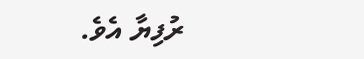ރުފިޔާ އެވެ.